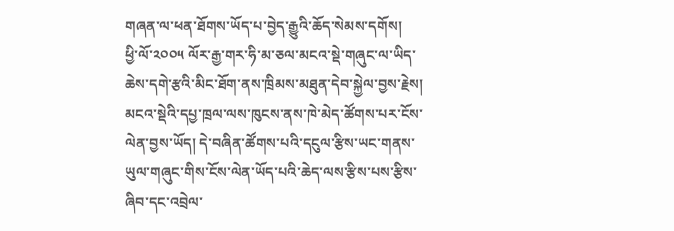གཞན་ལ་ཕན་ཐོགས་ཡོད་པ་བྱེད་རྒྱུའི་ཆོད་སེམས་དགོས།
ཕྱི་ལོ་༢༠༠༥ ལོར་རྒྱ་གར་ཧི་མ་ཅལ་མངའ་སྡེ་གཞུང་ལ་ཡིད་ཆེས་དགེ་རྩའི་མིང་ཐོག་ནས་ཁྲིམས་མཐུན་དེབ་སྐྱེལ་བྱས་རྗེས། མངའ་སྡེའི་དཔྱ་ཁྲལ་ལས་ཁུངས་ནས་ཁེ་མེད་ཚོགས་པར་ངོས་ལེན་བྱས་ཡོད། དེ་བཞིན་ཚོགས་པའི་དངུལ་རྩིས་ཡང་གནས་ཡུལ་གཞུང་གིས་ངོས་ལེན་ཡོད་པའི་ཆེད་ལས་རྩིས་པས་རྩིས་ཞིབ་དང་འབྲེལ་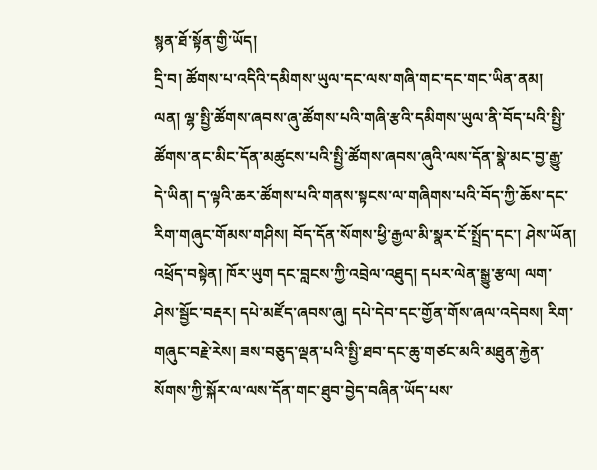སྙན་ཐོ་སྟོན་གྱི་ཡོད།
དྲི་བ། ཚོགས་པ་འདིའི་དམིགས་ཡུལ་དང་ལས་གཞི་གང་དང་གང་ཡིན་ནམ།
ལན། ལྷ་སྤྱི་ཚོགས་ཞབས་ཞུ་ཚོགས་པའི་གཞི་རྩའི་དམིགས་ཡུལ་ནི་བོད་པའི་སྤྱི་ཚོགས་ནང་མིང་དོན་མཚུངས་པའི་སྤྱི་ཚོགས་ཞབས་ཞུའི་ལས་དོན་སྣེ་མང་བྱ་རྒྱུ་དེ་ཡིན། ད་ལྟའི་ཆར་ཚོགས་པའི་གནས་སྟངས་ལ་གཞིགས་པའི་བོད་ཀྱི་ཆོས་དང་རིག་གཞུང་གོམས་གཤིས། བོད་དོན་སོགས་ཕྱི་རྒྱལ་མི་སྣར་ངོ་སྤྲོད་དང་། ཤེས་ཡོན། འཕྲོད་བསྟེན། ཁོར་ཡུག དང་བླངས་ཀྱི་འབྲེལ་འཐུད། དཔར་ལེན་སྒྱུ་རྩལ། ལག་ཤེས་སྦྱོང་བརྡར། དཔེ་མཛོད་ཞབས་ཞུ། དཔེ་དེབ་དང་གྱོན་གོས་ཞལ་འདེབས། རིག་གཞུང་བརྗེ་རེས། ཟས་བཅུད་ལྡན་པའི་སྤྱི་ཐབ་དང་ཆུ་གཙང་མའི་མཐུན་རྐྱེན་སོགས་ཀྱི་སྐོར་ལ་ལས་དོན་གང་ཐུབ་བྱེད་བཞིན་ཡོད་པས་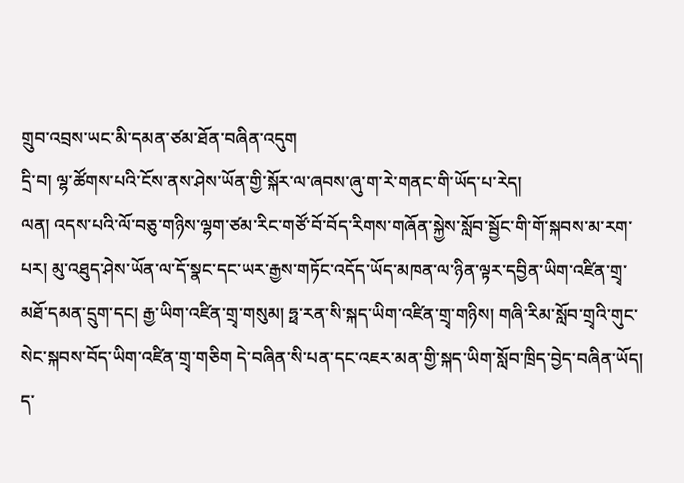གྲུབ་འབྲས་ཡང་མི་དམན་ཙམ་ཐོན་བཞིན་འདུག
དྲི་བ། ལྷ་ཚོགས་པའི་ངོས་ནས་ཤེས་ཡོན་གྱི་སྐོར་ལ་ཞབས་ཞུ་ག་རེ་གནང་གི་ཡོད་པ་རེད།
ལན། འདས་པའི་ལོ་བཅུ་གཉིས་ལྷག་ཙམ་རིང་གཙོ་བོ་བོད་རིགས་གཞོན་སྐྱེས་སློབ་སྦྱོང་གི་གོ་སྐབས་མ་རག་པར། མུ་འཐུད་ཤེས་ཡོན་ལ་དོ་སྣང་དང་ཡར་རྒྱས་གཏོང་འདོད་ཡོད་མཁན་ལ་ཉིན་ལྟར་དབྱིན་ཡིག་འཛིན་གྲྭ་མཐོ་དམན་དྲུག་དང། རྒྱ་ཡིག་འཛིན་གྲྭ་གསུམ། ཧྥ་རན་སི་སྐད་ཡིག་འཛིན་གྲྭ་གཉིས། གཞི་རིམ་སློབ་གྲྭའི་གུང་སེང་སྐབས་བོད་ཡིག་འཛིན་གྲྭ་གཅིག དེ་བཞིན་སི་པན་དང་འཇར་མན་གྱི་སྐད་ཡིག་སློབ་ཁྲིད་བྱེད་བཞིན་ཡོད།
ད་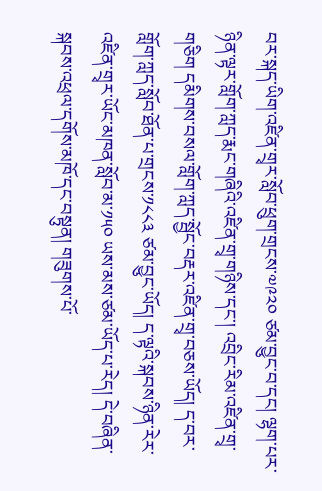བར་སྐད་ཡིག་འཛིན་གྲྭར་སློབ་ཕྲུག་གྲངས་༧༩༢༠ ཙམ་བྱུང་བ་དང། ལྷག་པར་ཉིན་ལྟར་གློག་ཀླད་རྨང་གཞིའི་འཛིན་གྲྭ་གཉིས་དང་། འབྲིང་རིམ་འཛིན་གྲྭ་གཅིག དམིགས་བསལ་གློག་ཀླད་སྦྱོང་བརྡར་འཛིན་གྲྭ་བཅས་ཡོད། ད་བར་གློག་ཀླད་སློབ་ཐོན་པ་གྲངས་༡༨༨༣ ཙམ་བྱུང་ཡོད། ད་ལྟའི་སྐབས་ཉིན་རེར་འཛིན་གྲྭར་ཡོང་མཁན་སློབ་མ་༡༥༠ ཡས་མས་ཙམ་ཡོད་པ་རེད། དེ་བཞིན་སྐབས་འཕྲལ་དགོས་མཁོ་དང་བསྟུན། གཟུགས་པོ་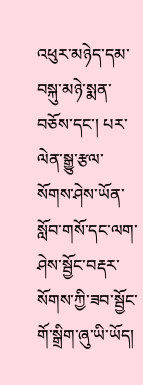འཕུར་མཉེད་དམ་བསྐུ་མཉེ་སྨན་བཅོས་དང་། པར་ལེན་སྒྱུ་རྩལ་སོགས་ཤེས་ཡོན་སློབ་གསོ་དང་ལག་ཤེས་སྦྱོང་བརྡར་སོགས་ཀྱི་ཟབ་སྦྱོང་གོ་སྒྲིག་ཞུ་ཡི་ཡོད།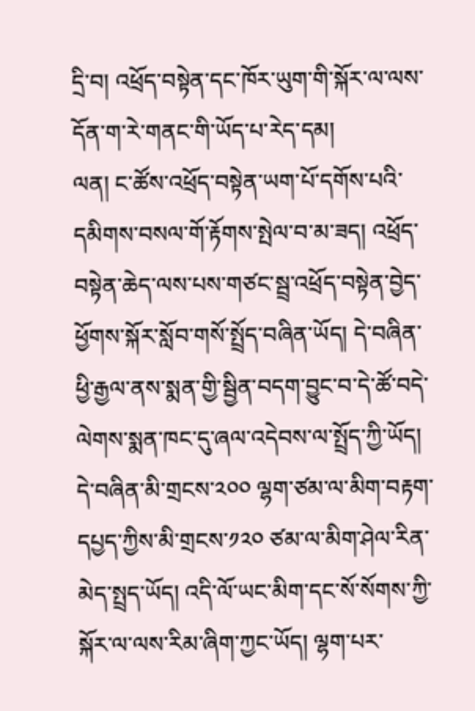དྲི་བ། འཕྲོད་བསྟེན་དང་ཁོར་ཡུག་གི་སྐོར་ལ་ལས་དོན་ག་རེ་གནང་གི་ཡོད་པ་རེད་དམ།
ལན། ང་ཚོས་འཕྲོད་བསྟེན་ཡག་པོ་དགོས་པའི་དམིགས་བསལ་གོ་རྟོགས་སྤེལ་བ་མ་ཟད། འཕྲོད་བསྟེན་ཆེད་ལས་པས་གཙང་སྦྲ་འཕྲོད་བསྟེན་བྱེད་ཕྱོགས་སྐོར་སློབ་གསོ་སྤྲོད་བཞིན་ཡོད། དེ་བཞིན་ཕྱི་རྒྱལ་ནས་སྨན་གྱི་སྦྱིན་བདག་བྱུང་བ་དེ་ཚོ་བདེ་ལེགས་སྨན་ཁང་དུ་ཞལ་འདེབས་ལ་སྤྲོད་ཀྱི་ཡོད།
དེ་བཞིན་མི་གྲངས་༢༠༠ ལྷག་ཙམ་ལ་མིག་བརྟག་དཔྱད་ཀྱིས་མི་གྲངས་༡༢༠ ཙམ་ལ་མིག་ཤེལ་རིན་མེད་སྤྲད་ཡོད། འདི་ལོ་ཡང་མིག་དང་སོ་སོགས་ཀྱི་སྐོར་ལ་ལས་རིམ་ཞིག་ཀྱང་ཡོད། ལྷག་པར་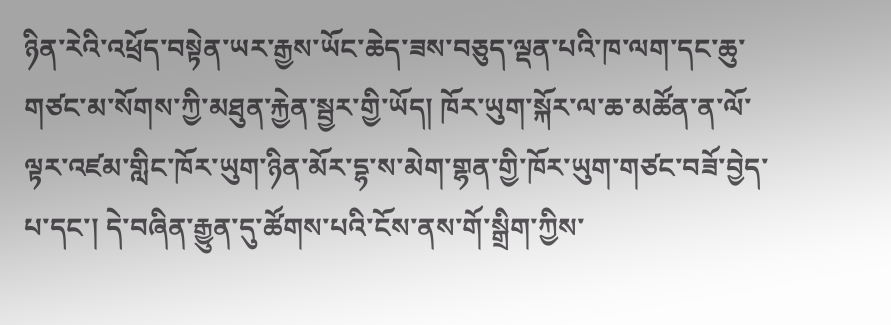ཉིན་རེའི་འཕྲོད་བསྟེན་ཡར་རྒྱས་ཡོང་ཆེད་ཟས་བཅུད་ལྡན་པའི་ཁ་ལག་དང་ཆུ་གཙང་མ་སོགས་ཀྱི་མཐུན་རྐྱེན་སྦྱར་གྱི་ཡོད། ཁོར་ཡུག་སྐོར་ལ་ཆ་མཚོན་ན་ལོ་ལྟར་འཛམ་གླིང་ཁོར་ཡུག་ཉིན་མོར་དྷ་ས་མེག་གྷན་གྱི་ཁོར་ཡུག་གཙང་བཟོ་བྱེད་པ་དང་། དེ་བཞིན་རྒྱུན་དུ་ཚོགས་པའི་ངོས་ནས་གོ་སྒྲིག་ཀྱིས་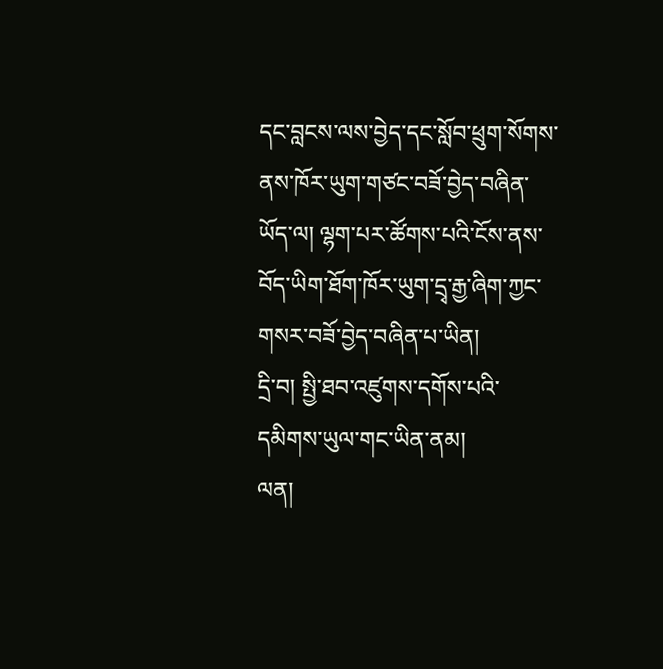དང་བླངས་ལས་བྱེད་དང་སློབ་ཕྲུག་སོགས་ནས་ཁོར་ཡུག་གཙང་བཟོ་བྱེད་བཞིན་ཡོད་ལ། ལྷག་པར་ཚོགས་པའི་ངོས་ནས་བོད་ཡིག་ཐོག་ཁོར་ཡུག་དྲྭ་རྒྱ་ཞིག་ཀྱང་གསར་བཟོ་བྱེད་བཞིན་པ་ཡིན།
དྲི་བ། སྤྱི་ཐབ་འཛུགས་དགོས་པའི་དམིགས་ཡུལ་གང་ཡིན་ནམ།
ལན།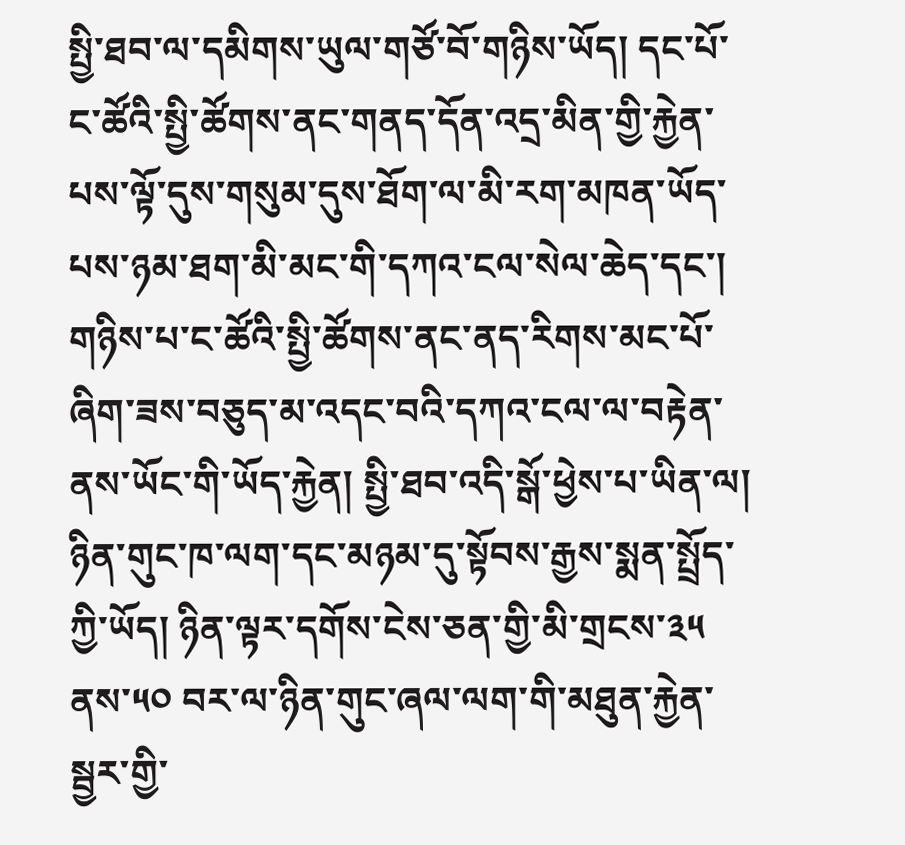སྤྱི་ཐབ་ལ་དམིགས་ཡུལ་གཙོ་བོ་གཉིས་ཡོད། དང་པོ་ང་ཚོའི་སྤྱི་ཚོགས་ནང་གནད་དོན་འདྲ་མིན་གྱི་རྐྱེན་པས་ལྟོ་དུས་གསུམ་དུས་ཐོག་ལ་མི་རག་མཁན་ཡོད་པས་ཉམ་ཐག་མི་མང་གི་དཀའ་ངལ་སེལ་ཆེད་དང་། གཉིས་པ་ང་ཚོའི་སྤྱི་ཚོགས་ནང་ནད་རིགས་མང་པོ་ཞིག་ཟས་བཅུད་མ་འདང་བའི་དཀའ་ངལ་ལ་བརྟེན་ནས་ཡོང་གི་ཡོད་རྐྱེན། སྤྱི་ཐབ་འདི་སྒོ་ཕྱེས་པ་ཡིན་ལ། ཉིན་གུང་ཁ་ལག་དང་མཉམ་དུ་སྟོབས་རྒྱས་སྨན་སྤྲོད་ཀྱི་ཡོད། ཉིན་ལྟར་དགོས་ངེས་ཅན་གྱི་མི་གྲངས་༣༥ ནས་༥༠ བར་ལ་ཉིན་གུང་ཞལ་ལག་གི་མཐུན་རྐྱེན་སྦྱར་གྱི་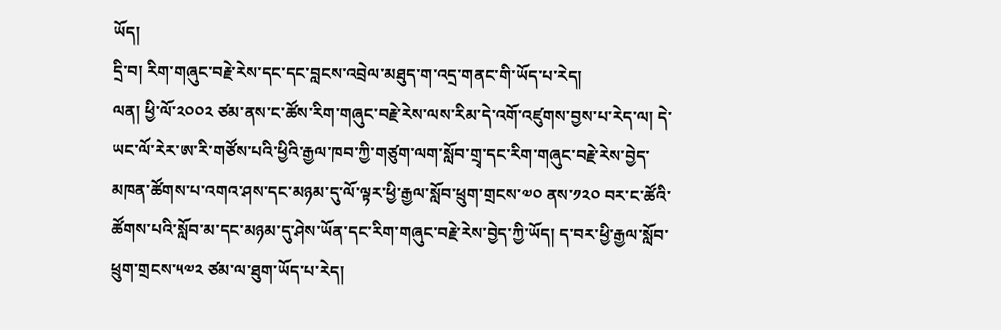ཡོད།
དྲི་བ། རིག་གཞུང་བརྗེ་རེས་དང་དང་བླངས་འབྲེལ་མཐུད་ག་འདྲ་གནང་གི་ཡོད་པ་རེད།
ལན། ཕྱི་ལོ་༢༠༠༢ ཙམ་ནས་ང་ཚོས་རིག་གཞུང་བརྗེ་རེས་ལས་རིམ་དེ་འགོ་འཛུགས་བྱས་པ་རེད་ལ། དེ་ཡང་ལོ་རེར་ཨ་རི་གཙོས་པའི་ཕྱིའི་རྒྱལ་ཁབ་ཀྱི་གཙུག་ལག་སློབ་གྲྭ་དང་རིག་གཞུང་བརྗེ་རེས་བྱེད་མཁན་ཚོགས་པ་འགའ་ཤས་དང་མཉམ་དུ་ལོ་ལྟར་ཕྱི་རྒྱལ་སློབ་ཕྲུག་གྲངས་༧༠ ནས་༡༢༠ བར་ང་ཚོའི་ཚོགས་པའི་སློབ་མ་དང་མཉམ་དུ་ཤེས་ཡོན་དང་རིག་གཞུང་བརྗེ་རེས་བྱེད་ཀྱི་ཡོད། ད་བར་ཕྱི་རྒྱལ་སློབ་ཕྲུག་གྲངས་༥༧༢ ཙམ་ལ་ཐུག་ཡོད་པ་རེད།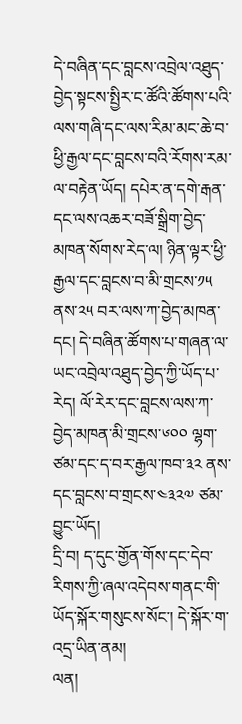དེ་བཞིན་དང་བླངས་འབྲེལ་འཐུད་བྱེད་སྟངས་སྤྱིར་ང་ཚོའི་ཚོགས་པའི་ལས་གཞི་དང་ལས་རིམ་མང་ཆེ་བ་ཕྱི་རྒྱལ་དང་བླངས་བའི་རོགས་རམ་ལ་བརྟེན་ཡོད། དཔེར་ན་དགེ་རྒན་དང་ལས་འཆར་བཟོ་སྒྲིག་བྱེད་མཁན་སོགས་རེད་ལ། ཉིན་ལྟར་ཕྱི་རྒྱལ་དང་བླངས་བ་མི་གྲངས་༡༥ ནས་༢༥ བར་ལས་ཀ་བྱེད་མཁན་དང། དེ་བཞིན་ཚོགས་པ་གཞན་ལ་ཡང་འབྲེལ་འཐུད་བྱེད་ཀྱི་ཡོད་པ་རེད། ལོ་རེར་དང་བླངས་ལས་ཀ་བྱེད་མཁན་མི་གྲངས་༦༠༠ ལྷག་ཙམ་དང་ད་བར་རྒྱལ་ཁབ་༣༢ ནས་དང་བླངས་བ་གྲངས་༤༣༢༧ ཙམ་བྱུང་ཡོད།
དྲི་བ། ད་དུང་གྱོན་གོས་དང་དེབ་རིགས་ཀྱི་ཞལ་འདེབས་གནང་གི་ཡོད་སྐོར་གསུངས་སོང་། དེ་སྐོར་ག་འདྲ་ཡིན་ནམ།
ལན།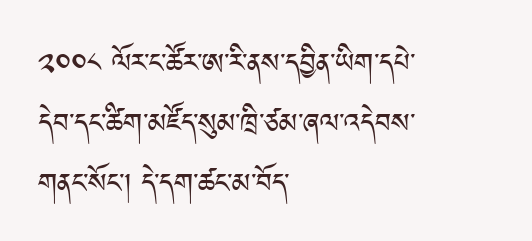༢༠༠༨ ལོར་ང་ཚོར་ཨ་རི་ནས་དབྱིན་ཡིག་དཔེ་དེབ་དང་ཚིག་མཛོད་སུམ་ཁྲི་ཙམ་ཞལ་འདེབས་གནང་སོང་། དེ་དག་ཚང་མ་བོད་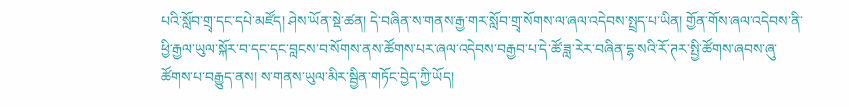པའི་སློབ་གྲྭ་དང་དཔེ་མཛོད། ཤེས་ཡོན་སྡེ་ཚན། དེ་བཞིན་ས་གནས་རྒྱ་གར་སློབ་གྲྭ་སོགས་ལ་ཞལ་འདེབས་སྤྲད་པ་ཡིན། གྱོན་གོས་ཞལ་འདེབས་ནི་ཕྱི་རྒྱལ་ཡུལ་སྐོར་བ་དང་དང་བླངས་བ་སོགས་ནས་ཚོགས་པར་ཞལ་འདེབས་བརྒྱབ་པ་དེ་ཚོ་ཟླ་རེར་བཞིན་དྷ་སའི་ཪོ་ཊར་སྤྱི་ཚོགས་ཞབས་ཞུ་ཚོགས་པ་བརྒྱུད་ནས། ས་གནས་ཡུལ་མིར་སྦྱིན་གཏོང་བྱེད་ཀྱི་ཡོད།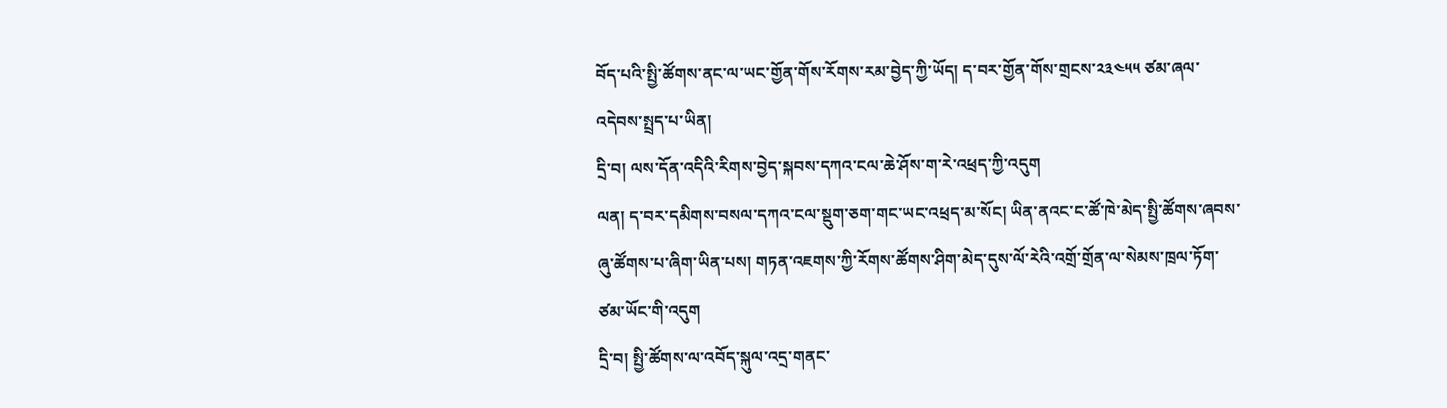བོད་པའི་སྤྱི་ཚོགས་ནང་ལ་ཡང་གྱོན་གོས་རོགས་རམ་བྱེད་ཀྱི་ཡོད། ད་བར་གྱོན་གོས་གྲངས་༢༣༤༥༥ ཙམ་ཞལ་འདེབས་སྤྲད་པ་ཡིན།
དྲི་བ། ལས་དོན་འདིའི་རིགས་བྱེད་སྐབས་དཀའ་ངལ་ཆེ་ཤོས་ག་རེ་འཕྲད་ཀྱི་འདུག
ལན། ད་བར་དམིགས་བསལ་དཀའ་ངལ་སྡུག་ཅག་གང་ཡང་འཕྲད་མ་སོང། ཡིན་ནའང་ང་ཚོ་ཁེ་མེད་སྤྱི་ཚོགས་ཞབས་ཞུ་ཚོགས་པ་ཞིག་ཡིན་པས། གཏན་འཇགས་ཀྱི་རོགས་ཚོགས་ཤིག་མེད་དུས་ལོ་རེའི་འགྲོ་གྲོན་ལ་སེམས་ཁྲལ་ཏོག་ཙམ་ཡོང་གི་འདུག
དྲི་བ། སྤྱི་ཚོགས་ལ་འབོད་སྐུལ་འདྲ་གནང་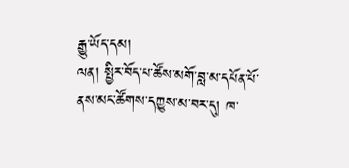རྒྱུ་ཡོད་དམ།
ལན། སྤྱིར་བོད་པ་ཚོས་མགོ་བླ་མ་དཔོན་པོ་ནས་མང་ཚོགས་དཀྱུས་མ་བར་དུ། ཁ་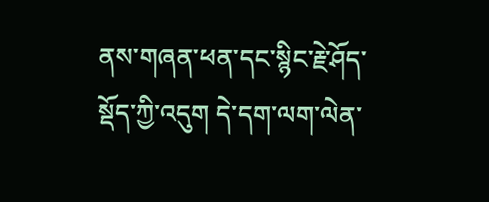ནས་གཞན་ཕན་དང་སྙིང་རྗེ་ཤོད་སྡོད་ཀྱི་འདུག དེ་དག་ལག་ལེན་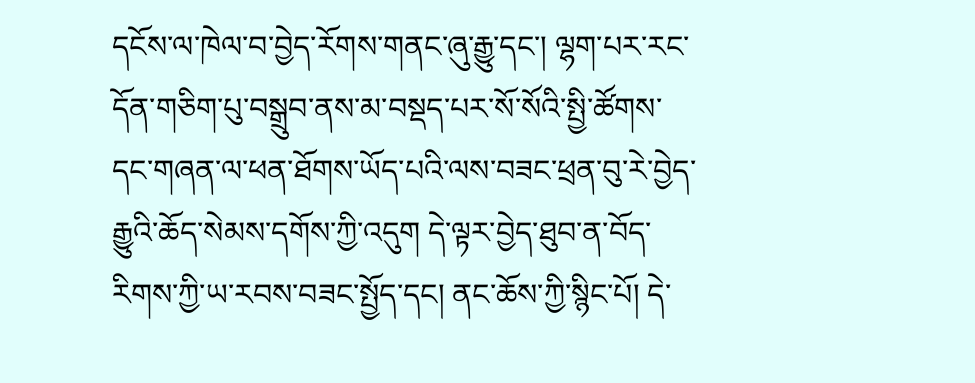དངོས་ལ་ཁེལ་བ་བྱེད་རོགས་གནང་ཞུ་རྒྱུ་དང་། ལྷག་པར་རང་དོན་གཅིག་པུ་བསྒྲུབ་ནས་མ་བསྡད་པར་སོ་སོའི་སྤྱི་ཚོགས་དང་གཞན་ལ་ཕན་ཐོགས་ཡོད་པའི་ལས་བཟང་ཕྲན་བུ་རེ་བྱེད་རྒྱུའི་ཆོད་སེམས་དགོས་ཀྱི་འདུག དེ་ལྟར་བྱེད་ཐུབ་ན་བོད་རིགས་ཀྱི་ཡ་རབས་བཟང་སྤྱོད་དང། ནང་ཆོས་ཀྱི་སྙིང་པོ། དེ་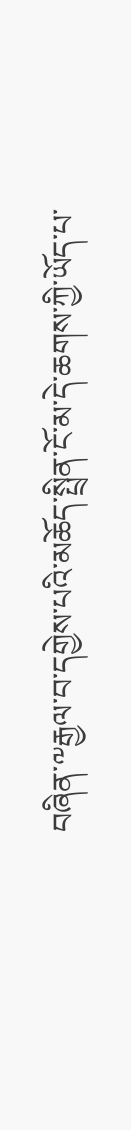བཞིན་༸རྒྱལ་བ་དགྱེས་པའི་མཆོད་སྤྲིན་ངོ་མ་དེ་ཆགས་ཀྱི་ཡོད་པ་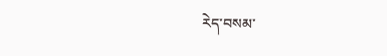རེད་བསམ་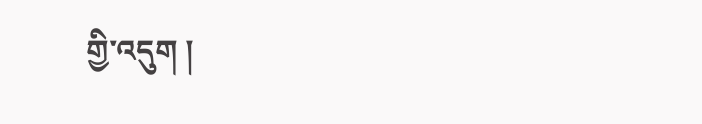གྱི་འདུག །